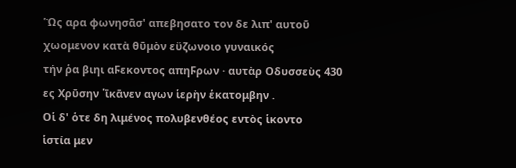Ὣς αρα φωνησᾱσ' απεβησατο τον δε λιπ' αυτοῦ
χωομενον κατὰ θῡμὸν εϋζωνοιο γυναικός
τήν ῥα βιηι αϜεκοντος απηϜρων · αυτὰρ Οδυσσεὺς 430
ες Χρῡσην ῾ῑκᾱνεν αγων ἱερὴν ἑκατομβην .
Οἱ δ' ὁτε δη λιμένος πολυβενθέος εντὸς ἱκοντο
ἱστία μεν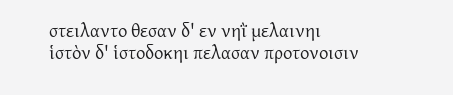στειλαντο θεσαν δ' εν νηῒ μελαινηι
ἱστὸν δ' ἱστοδοκηι πελασαν προτονοισιν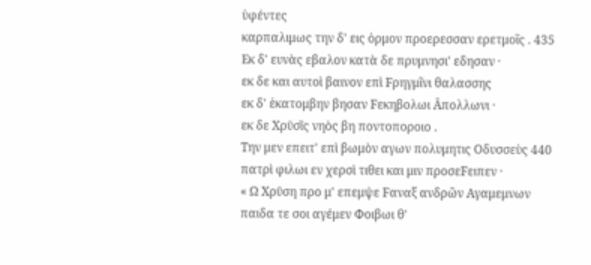ὑφέντες
καρπαλιμως την δ' εις ὁρμον προερεσσαν ερετμοῖς . 435
Εκ δ' ευνὰς εβαλον κατὰ δε πρυμνησι' εδησαν ·
εκ δε και αυτοὶ βαινον επὶ Ϝρηγμῖνι θαλασσης
εκ δ' ἑκατομβην βησαν Ϝεκηβολωι Ᾱπολλωνι ·
εκ δε Χρῡσῒς νηὸς βη ποντοποροιο .
Την μεν επειτ' επὶ βωμὸν αγων πολυμητις Οδυσσεὺς 440
πατρὶ φιλωι εν χερσὶ τιθει και μιν προσεϜειπεν ·
« Ω Χρῡση προ μ' επεμψε Ϝαναξ ανδρῶν Αγαμεμνων
παιδα τε σοι αγέμεν Φοιβωι θ'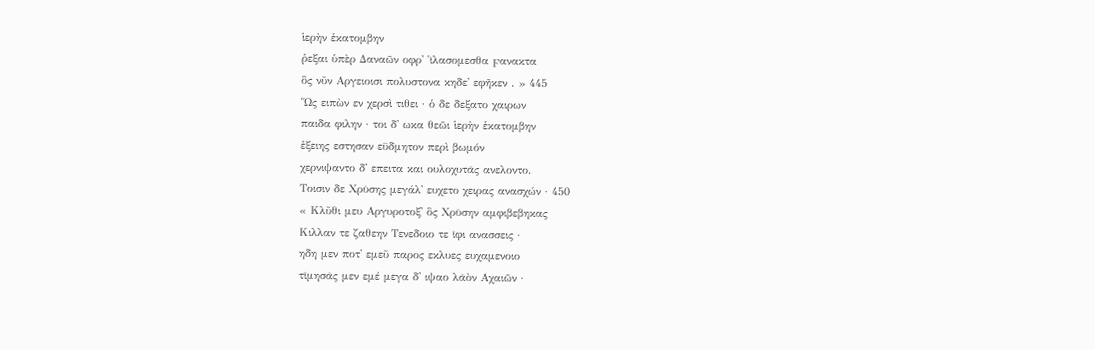ἱερὴν ἑκατομβην
ῥεξαι ὑπὲρ Δαναῶν οφρ' ῾ῑλασομεσθα Ϝανακτα
ὃς νῦν Αργειοισι πολυστονα κηδε' εφῆκεν . » 445
Ὥς ειπὼν εν χερσὶ τιθει · ὁ δε δεξατο χαιρων
παιδα φιλην · τοι δ' ωκα θεῶι ἱερὴν ἑκατομβην
ἑξειης εστησαν εϋδμητον περὶ βωμόν
χερνιψαντο δ' επειτα και ουλοχυτᾱς ανελοντο.
Τοισιν δε Χρῡσης μεγάλ' ευχετο χειρας ανασχών · 450
« Κλῦθι μευ Αργυροτοξ' ὃς Χρῡσην αμφιβεβηκας
Κιλλαν τε ζαθεην Τενεδοιο τε ῑφι ανασσεις ·
ηδη μεν ποτ' εμεῦ παρος εκλυες ευχαμενοιο
τῑμησᾱς μεν εμέ μεγα δ' ιψαο λᾱὸν Αχαιῶν ·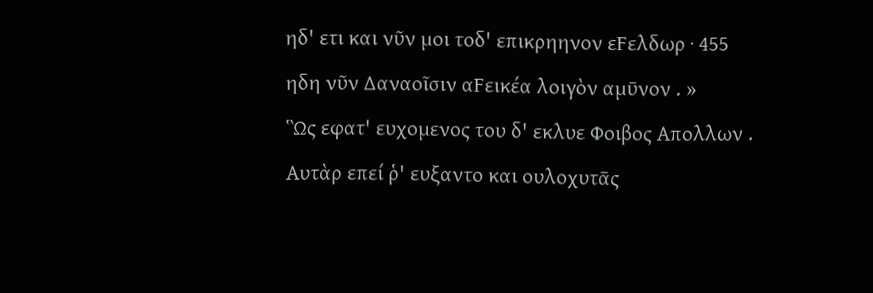ηδ' ετι και νῦν μοι τοδ' επικρηηνον εϜελδωρ · 455
ηδη νῦν Δαναοῖσιν αϜεικέα λοιγὸν αμῡνον . »
Ὣς εφατ' ευχομενος του δ' εκλυε Φοιβος Απολλων .
Αυτὰρ επεί ῥ' ευξαντο και ουλοχυτᾱς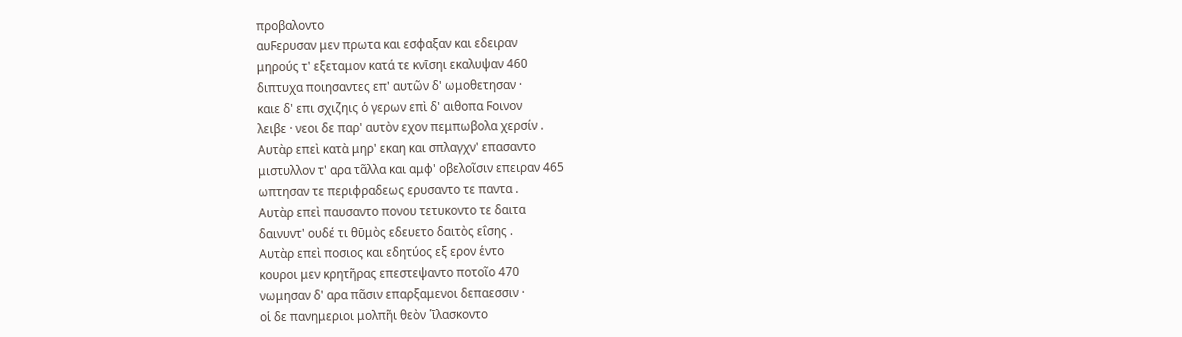προβαλοντο
αυϜερυσαν μεν πρωτα και εσφαξαν και εδειραν
μηρούς τ' εξεταμον κατά τε κνῑσηι εκαλυψαν 460
διπτυχα ποιησαντες επ' αυτῶν δ' ωμοθετησαν ·
καιε δ' επι σχιζηις ὁ γερων επὶ δ' αιθοπα Ϝοινον
λειβε · νεοι δε παρ' αυτὸν εχον πεμπωβολα χερσίν .
Αυτὰρ επεὶ κατὰ μηρ' εκαη και σπλαγχν' επασαντο
μιστυλλον τ' αρα τᾶλλα και αμφ' οβελοῖσιν επειραν 465
ωπτησαν τε περιφραδεως ερυσαντο τε παντα .
Αυτὰρ επεὶ παυσαντο πονου τετυκοντο τε δαιτα
δαινυντ' ουδέ τι θῡμὸς εδευετο δαιτὸς εΐσης .
Αυτὰρ επεὶ ποσιος και εδητύος εξ ερον ἑντο
κουροι μεν κρητῆρας επεστεψαντο ποτοῖο 470
νωμησαν δ' αρα πᾶσιν επαρξαμενοι δεπαεσσιν ·
οἱ δε πανημεριοι μολπῆι θεὸν ῾ῑλασκοντο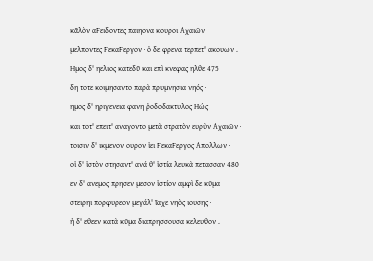κᾱλὸν αϜειδοντες παιηονα κουροι Αχαιῶν
μελποντες FεκαϜεργον · ὁ δε φρενα τερπετ' ακουων .
Ημος δ' ηελιος κατεδῡ και επὶ κνεφας ηλθε 475
δη τοτε κοιμησαντο παρὰ πρυμνησια νηός ·
ημος δ' ηριγενεια φανη ῥοδοδακτυλος Ηώς
και τοτ' επειτ' αναγοντο μετὰ στρατὸν ευρὺν Αχαιῶν ·
τοισιν δ' ικμενον ουρον ἱει FεκαϜεργος Απολλων ·
οἱ δ' ἱστὸν στησαντ' ανά θ' ἱστία λευκὰ πετασσαν 480
εν δ' ανεμος πρησεν μεσον ἱστίον αμφὶ δε κῦμα
στειρηι πορφυρεον μεγάλ' ῑαχε νηὸς ιουσης ·
ἡ δ' εθεεν κατὰ κῦμα διαπρησσουσα κελευθον .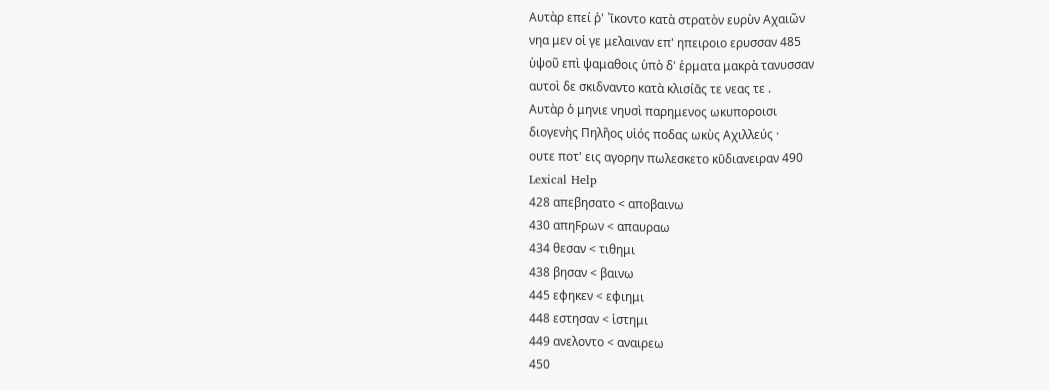Αυτὰρ επεί ῥ' ῾ῑκοντο κατὰ στρατὸν ευρὺν Αχαιῶν
νηα μεν οἱ γε μελαιναν επ' ηπειροιο ερυσσαν 485
ὑψοῦ επὶ ψαμαθοις ὑπὸ δ' ἑρματα μακρὰ τανυσσαν
αυτοὶ δε σκιδναντο κατὰ κλισίᾱς τε νεας τε .
Αυτὰρ ὁ μηνιε νηυσὶ παρημενος ωκυποροισι
διογενὴς Πηλῆος υἱός ποδας ωκὺς Αχιλλεύς ·
ουτε ποτ' εις αγορην πωλεσκετο κῡδιανειραν 490
Lexical Help
428 απεβησατο < αποβαινω
430 απηϜρων < απαυραω
434 θεσαν < τιθημι
438 βησαν < βαινω
445 εφηκεν < εφιημι
448 εστησαν < ἱστημι
449 ανελοντο < αναιρεω
450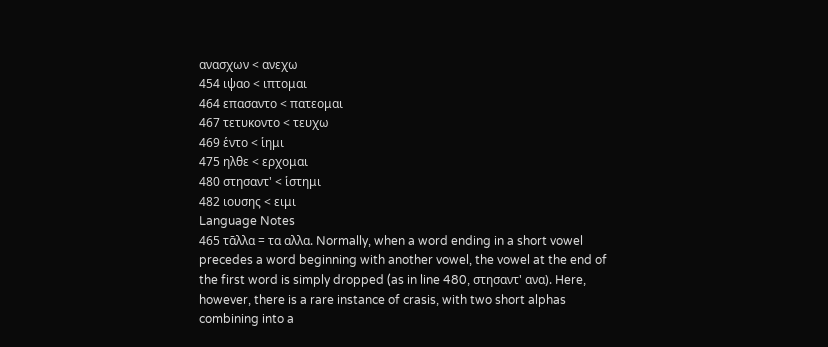ανασχων < ανεχω
454 ιψαο < ιπτομαι
464 επασαντο < πατεομαι
467 τετυκοντο < τευχω
469 ἑντο < ἱημι
475 ηλθε < ερχομαι
480 στησαντ' < ἱστημι
482 ιουσης < ειμι
Language Notes
465 τᾱλλα = τα αλλα. Normally, when a word ending in a short vowel precedes a word beginning with another vowel, the vowel at the end of the first word is simply dropped (as in line 480, στησαντ' ανα). Here, however, there is a rare instance of crasis, with two short alphas combining into a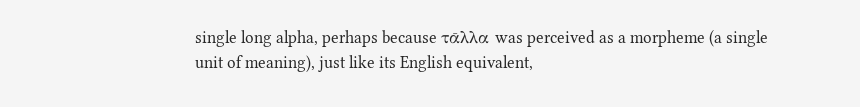single long alpha, perhaps because τᾱλλα was perceived as a morpheme (a single unit of meaning), just like its English equivalent,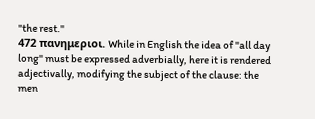"the rest."
472 πανημεριοι. While in English the idea of "all day long" must be expressed adverbially, here it is rendered adjectivally, modifying the subject of the clause: the men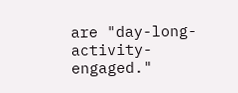are "day-long-activity-engaged."